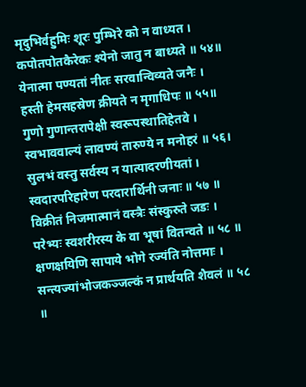मृदुभिर्वहुमिः शूरः पुम्भिरे को न वाध्यत ।
कपोतपोतकैरेकः श्येनो जातु न बाध्यते ॥ ५४॥
येनात्मा पण्यतां नीतः सरवान्विव्यते जनैः ।
हस्ती हेमसहस्रेण क्रीयते न मृगाधिपः ॥ ५५॥
गुणो गुणान्तरापेक्षी स्वरूपस्थातिहेतवे ।
स्वभाववाल्यं लावण्यं तारुण्ये न मनोहरं ॥ ५६।
सुलभं वस्तु सर्वस्य न यात्यादरणीयतां ।
स्वदारपरिहारेण परदारार्थिनी जनाः ॥ ५७ ॥
विक्रीतं निजमात्मानं वस्त्रैः संस्कुरुते जडः ।
परेभ्यः स्वशरीरस्य के वा भूषां वितन्वते ॥ ५८ ॥
क्षणक्षयिणि सापाये भोगे रज्यंति नोत्तमाः ।
सन्त्यज्यांभोजकञ्जल्कं न प्रार्थयति शैवलं ॥ ५८ ॥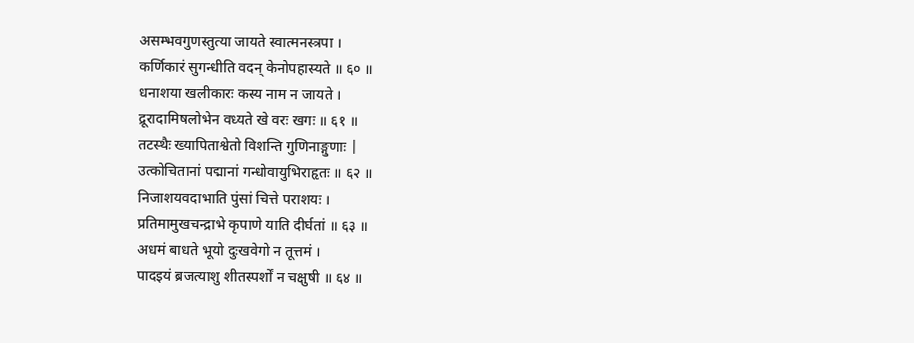असम्भवगुणस्तुत्या जायते स्वात्मनस्त्रपा ।
कर्णिकारं सुगन्धीति वदन् केनोपहास्यते ॥ ६० ॥
धनाशया खलीकारः कस्य नाम न जायते ।
द्रूरादामिषलोभेन वध्यते खे वरः खगः ॥ ६१ ॥
तटस्थैः ख्यापिताश्वेतो विशन्ति गुणिनाङ्गुणाः |
उत्कोचितानां पद्मानां गन्धोवायुभिराहृतः ॥ ६२ ॥
निजाशयवदाभाति पुंसां चित्ते पराशयः ।
प्रतिमामुखचन्द्राभे कृपाणे याति दीर्घतां ॥ ६३ ॥
अधमं बाधते भूयो दुःखवेगो न तूत्तमं ।
पादइयं ब्रजत्याशु शीतस्पर्शों न चक्षुषी ॥ ६४ ॥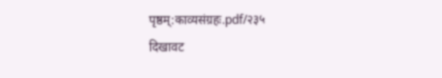पृष्ठम्:काव्यसंग्रहः.pdf/२३५
दिखावट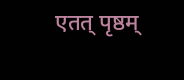एतत् पृष्ठम्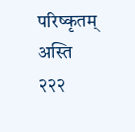परिष्कृतम् अस्ति
२२२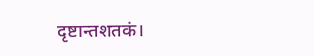दृष्टान्तशतकं।